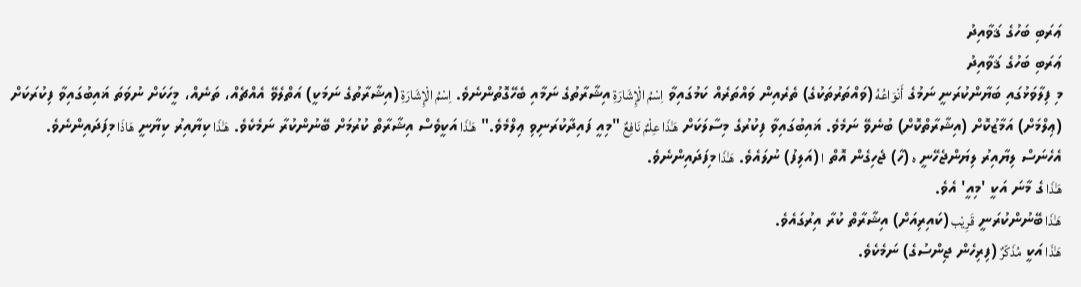ޢަރަބި ބަހުގެ ޤަވާއިދު
ޢަރަބި ބަހުގެ ޤަވާއިދު
މި ފިލާވަޅުގައި ބަޔާންކުރަނީ ނަމުގެ أَنْوَاعُهُ (ވައްތަރުތަކުގެ) ތެރެއިން ވައްތަރެއް ކަމުގައިވާ اِسْمُ الْإِشَارَةِ އިޝާރާތުގެ ނަމާއި ބެހޭގޮތުންނެވެ. اِسْمُ الْإِشَارَةِ (އިޝާރާތުގެ ނަމަކީ) އަތްލެވޭ އެއްޗެއް، ތަނެއް، މީހަކަށް ނުވަތަ ޣައިބުގައިވާ ފިކުރަކަށް (ޢިލްމަށް) އަމާޒުކޮށް (އިޝާރާތްކޮށް) ބުނެވޭ ނަމެވެ. ޣައިބުގައިވާ ފިކުރުގެ މިސާލަކަށް هَـٰذَا عِلْمٌ نَافِعٌ "މިއީ ފައިދާކުރަނިވި ޢިލްމެވެ." هَـٰذَا އަކީވެސް އިޝާރާތް ކުރުމަށް ބޭނުންކުރާ ނަމެކެވެ. هَـٰذَا ކިޔާއިރު ކިޔާނީ هَاذَا މިފަދައިންނެވެ. އެހެނަސް ލިޔާއިރު ލިޔަންޖެހޭނީ ه (ހާ) ޖެހިގެން އޮތް ا (އަލިފު) ނުލައެވެ. هَـٰذَا މިފަދައިންނެވެ.
هَـٰذَا ގެ މާނަ އަކީ 'މިއީ' އެވެ.
هَـٰذَا ބޭނުންކުރަނީ قَرِيْب (ކައިރިއަށް) އިޝާރާތް ކުރާ އިރުގައެވެ.
هَـٰذَا އަކީ مُذَكّرٌ (ފިރިހެން ޖިންސުގެ) ނަމެކެވެ.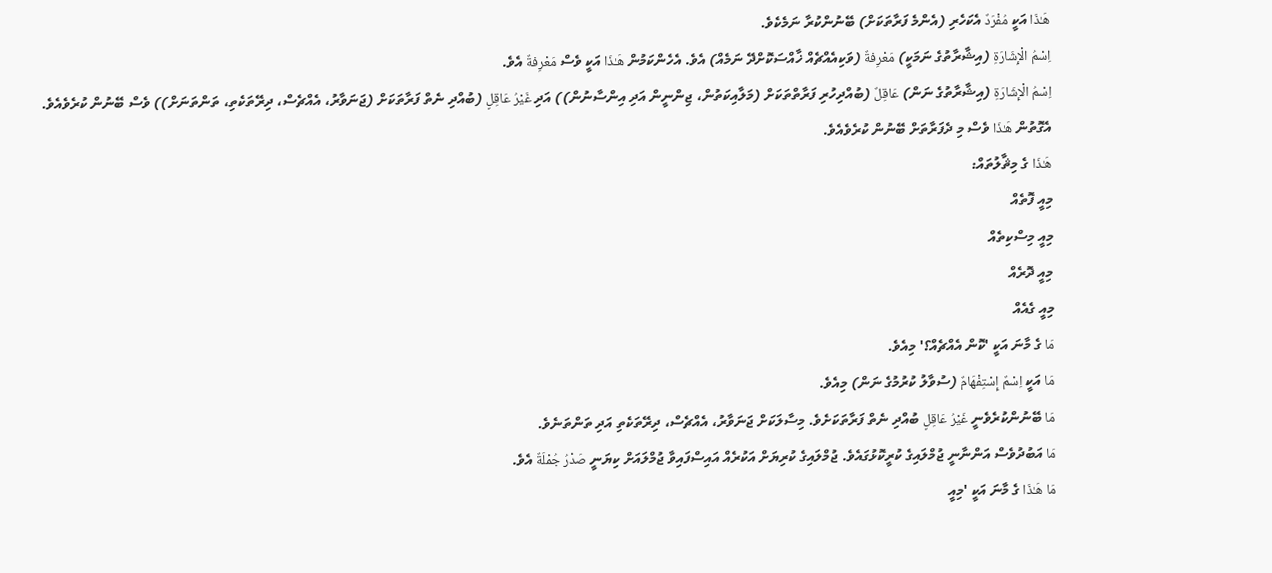هَـٰذَا އަކީ مُفْرَدٌ އެކަހެރި (އެންމެ ފަރާތަކަށް) ބޭނުންކުރާ ނަމެކެވެ.
اِسْمُ الْإِشَارَةِ (އިޝާރާތުގެ ނަމަކީ) مَعْرِفةٌ (ވަކިއެއްޗެއް ޚާއްސަކޮށްދޭ ނަމެއް) އެވެ. އެހެންކަމުން هَـٰذَا އަކީ ވެސް مَعْرِفةٌ އެވެ.
اِسْمُ الْإِشَارَةِ (އިޝާރާތުގެ ނަން) عَاقِلٌ (ބުއްދިހުރި ފަރާތްތަކަށް (މަލާއިކަތުން، ޖިންނީން އަދި އިންސާނުން)) އަދި غَيْرُ عَاقِلٍ (ބުއްދި ނެތް ފަރާތަކަށް (ޖަނަވާރު، އެއްޗެސް، ދިރޭތަކެތި، ތަންތަނަށް)) ވެސް ބޭނުން ކުރެވެއެވެ. އެގޮތުން هَـٰذَا ވެސް މި ދެފަރާތަށް ބޭނުން ކުރެވެއެވެ.
هَـٰذَا ގެ މިޘާލުތައް:
މިއީ ފޮތެއް
މިއީ މިސްކިތެއް
މިއީ ދޮރެއް
މިއީ ގެއެއް
مَا ގެ މާނަ އަކީ 'ކޮން އެއްޗެއް؟' މިއެވެ.
مَا އަކީ اِسْمٌ إِسْتِفْهَامٌ (ސުވާލު ކުރުމުގެ ނަން) މިއެވެ.
مَا ބޭނުންކުރެވެނީ غَيْرُ عَاقِلٍ ބުއްދި ނެތް ފަރާތަކަށެވެ. މިސާލަކަށް ޖަނަވާރު، އެއްޗެސް، ދިރޭތަކެތި އަދި ތަންތަނެވެ.
مَا އަބުދުވެސް އަންނާނީ ޖުމްލައިގެ ކުރީކޮޅުގައެވެ. ޖުމްލައިގެ ކުރިޔަށް އަކުރެއް އައިސްފައިވާ ޖުމްލައަށް ކިޔަނީ صَدْرُ جُمْلَةٌ އެވެ.
مَا هَـٰذَا ގެ މާނަ އަކީ 'މިއީ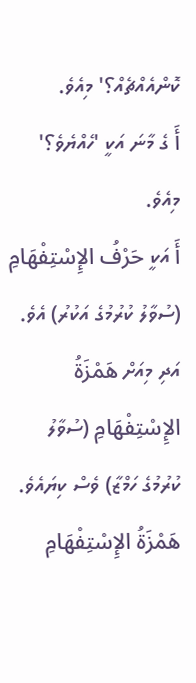ކޮންއެއްޗެއް؟' މިއެވެ.
أَ ގެ މާނަ އަކީ 'ހެއްޔެވެ؟' މިއެވެ.
أَ އަކީ حَرْفُ الإِسْتِفْهَامِ (ސުވާލު ކުރުމުގެ އަކުރު) އެވެ. އަދި މިއަށް هَمْزَةُ الإِسْتِفْهَامِ (ސުވާލު ކުރުމުގެ ހަމްޒާ) ވެސް ކިޔައެވެ.
هَمْزَةُ الإِسْتِفْهَامِ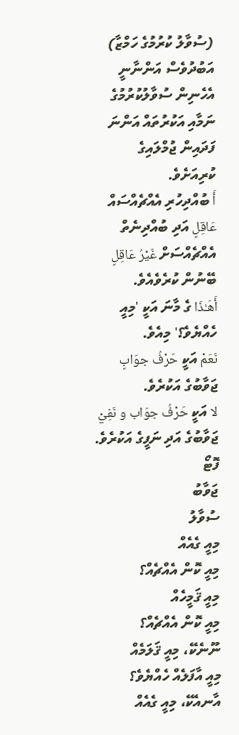(ސުވާލު ކުރުމުގެ ހަމްޒާ) އަބުދުވެސް އަންނާނީ އެހެނިން ސުވާލުކުރުމުގެ ނަމާއި އަކުރުތައް އަންނަ ފަދައިން ޖުމްލައިގެ ކުރިއަށެވެ.
أَ ބުއްދިހުރި އެއްޗެއްސައް عَاقِلٍ އަދި ބުއްދިނެތް އެއްޗެއްސަށް غَيْرُ عَاقِلٍ ބޭނުން ކުރެވެއެވެ.
أَهَـٰذَا ގެ މާނަ އަކީ 'މިއީ ހެއްޔެވެ؟' މިއެވެ.
نَعَمْ އަކީ حَرْفُ جوَابٍ ޖަވާބުގެ އަކުރެވެ.
لا އަކީ حَرْفُ جوَاب و نَفِيْ ޖަވާބުގެ އަދި ނަފީގެ އަކުރެވެ.
ފޮޓޯ
ޖަވާބު
ސުވާލު
މިއީ ގެއެއް
މިއީ ކޮން އެއްޗެއް؟
މިއީ ޤަމީހެއް
މިއީ ކޮން އެއްޗެއް؟
ނޫނެކޭ، މިއީ ޤަލަމެއް
މިއީ އާފަލެއް ހެއްޔެވެ؟
އާނއެކޭ، މިއީ ގެއެއް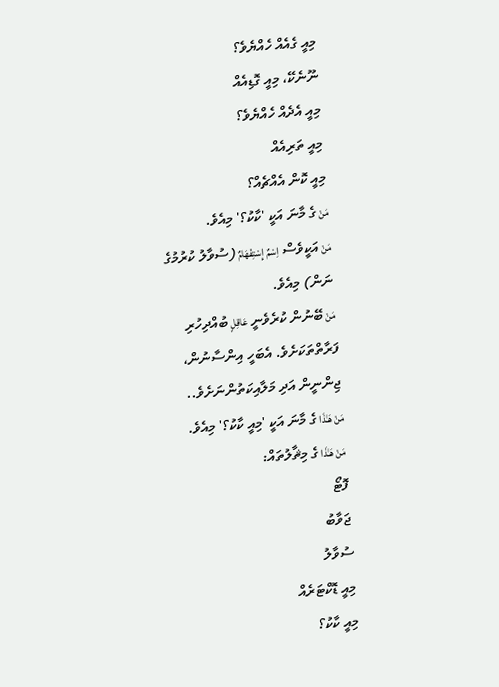މިއީ ގެއެއް ހެއްޔެވެ؟
ނޫނެކޭ، މިއީ ގޮޑިއެއް
މިއީ އެދެއް ހެއްޔެވެ؟
މިއީ ތަރިއެއް
މިއީ ކޮން އެއްޗެއް؟
مَنْ ގެ މާނަ އަކީ 'ކާކު؟' މިއެވެ.
مَنْ އަކީވެސް اِسْمٌ إِسْتِفْهَامٌ (ސުވާލު ކުރުމުގެ ނަން) މިއެވެ.
مَنْ ބޭނުން ކުރެވެނީ عَاقِلٍ ބުއްދިހުރި ފަރާތްތަކަށެވެ. އެބަހީ އިންސާނުން، ޖިންނީން އަދި މަލާއިކަތުންނަށެވެ..
مَنْ هَـٰذَا ގެ މާނަ އަކީ 'މިއީ ކާކު؟' މިއެވެ.
مَنْ هَـٰذَا ގެ މިޘާލުތައް:
ފޮޓޯ
ޖަވާބު
ސުވާލު
މިއީ ޑޮކްޓަރެއް
މިއީ ކާކު؟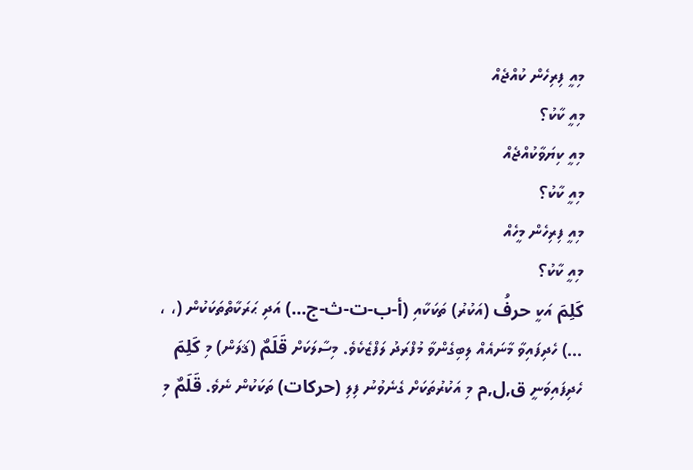މިއީ ފިރިހެން ކުއްޖެއް
މިއީ ކާކު؟
މިއީ ކިޔަވާކުއްޖެއް
މިއީ ކާކު؟
މިއީ ފިރިހެން މީހެއް
މިއީ ކާކު؟
كَلِمَ އަކީ حرفُ (އަކުރު) ތަކަކާއި (أ-ب-ت-ث-ج...) އަދި ޙަރަކާތްތަކަކުން (، ، ...) ހެދިފައިވާ މާނައެއް ލިބިގެންވާ މުފްރަދު ލަފްޒެކެވެ. މިސާލަކަށް قَلَمٌ (ޤަލަން) މި كَلِمَ ހެދިފައިވަނީ ق,ل,م މި އަކުރުތަކަށް ގެނެވުނު ފިލި (حركات) ތަކަކުން ނެވެ. قَلَمٌ މި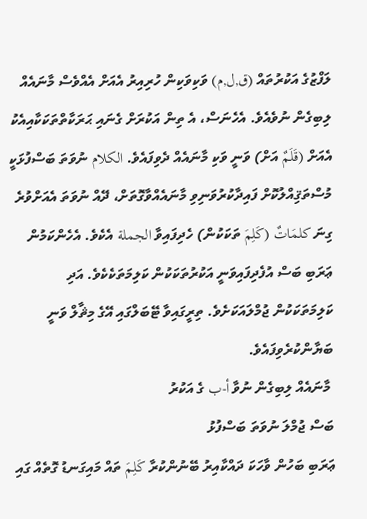ލަފްޒުގެ އަކުރުތައް (ق,ل,م) ވަކިވަކިން ހުރިއިރު އެއަށް އެއްވެސް މާނައެއް ލިބިގެން ނުވެއެވެ. އެހެނަސް، އެ ތިން އަކުރަށް ގެނައި ޙަރަކާތްތަކަކާއިއެކު އެއަށް (قَلَمٌ އަށް) ވަނީ ވަކި މާނައެއް ދެވިފައެވެ. الكلام ނުވަތަ ބަސްފުޅަކީ މުސްތަޤިއްލުކޮށް ފައިދާކުރުވަނިވި މާނައެއްވާގޮތަށް، ދޭއް ނުވަތަ އެއަށްވުރެ ގިނަ كلمَاتٌ (كَلِمَ ތަކަކުން) ހެދިފައިވާ الجملة އެކެވެ. އެހެންކަމުން ޢަރަބި ބަސް އުފެދިފައިވަނީ އަކުރުތަކަކުން ކަލިމަތަކެކެވެ. އަދި ކަލިމަތަކަކުން ޖުމްލައަކަށެވެ. ތިރީގައިވާ ޓޭބަލްގައި އޭގެ މިޘާލް ވަނީ ބަޔާންކުރެވިފައެވެ.
 މާނައެއް ލިބިގެން ނުވާ أ-ب ގެ އަކުރު
ބަސް ޖުމްލަ ނުވަތަ ބަސްފުޅު
ޢަރަބި ބަހުން ވާހަކަ ދައްކާއިރު ބޭނުންކުރާ كَلِمَ ތައް މައިގަނޑު ގޮތެއް ގައި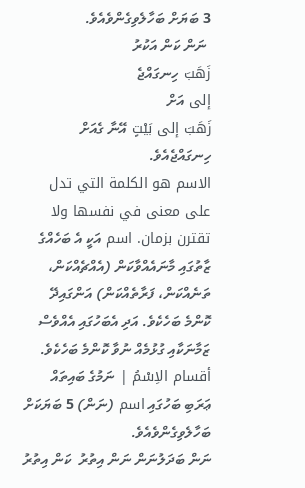3 ބަޔަށް ބަހާލެވިގެންވެއެވެ.
 ނަން ކަން އަކުރު
زَهَبَ ހިނގައްޖެ
إلى އަށް
زَهَبَ إلى بَيْتٍ އޭނާ ގެއަށް ހިނގައްޖެއެވެ.
الاسم هو الكلمة التي تدل على معنى في نفسها ولا تقترن بزمان. اسم އަކީ އެ ބަހެއްގެ ޒާތުގައި މާނައެއްވާކަން (އެއްޗެއްކަން، ތަނެއްކަން، ފަރާތެއްކަން) އަންގައިދޭ ކޮންމެ ބަހެކެވެ. އަދި އެބަހުގައި އެއްވެސް ޒަމާނަކާއި ގުޅުމެއް ނުވާ ކޮންމެ ބަހެކެވެ.
أقسام الاِسْمُ | ނަމުގެ ބައިތައް
ޢަރަބި ބަހުގައި اسم (ނަން) 5 ބަޔަކަށް ބަހާލެވިގެންވެއެވެ.
ނަން ބަދަލުނަން ނަން އިތުރު  ކަން އިތުރު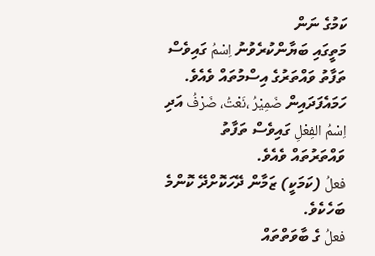ކަމުގެ ނަން
މަތީގައި ބަޔާންކުރެވުނު اِسْمُ ގައިވެސް ތަފާތު ވައްތަރުގެ އިސްމުތައް ވެއެވެ. ހަމައެފަދައިން ضَمِيْرُ ،نَعْتُ، ضَرْفُ އަދި اِسْمُ الفِعْلِ ގައިވެސް ތަފާތު ވައްތަރުތައް ވެއެވެ.
فعلُ (ކަމަކީ) ޒަމާން ދޭހަކޮށްދޭ ކޮންމެ ބަހެކެވެ.
فعلُ ގެ ބާވަތްތައް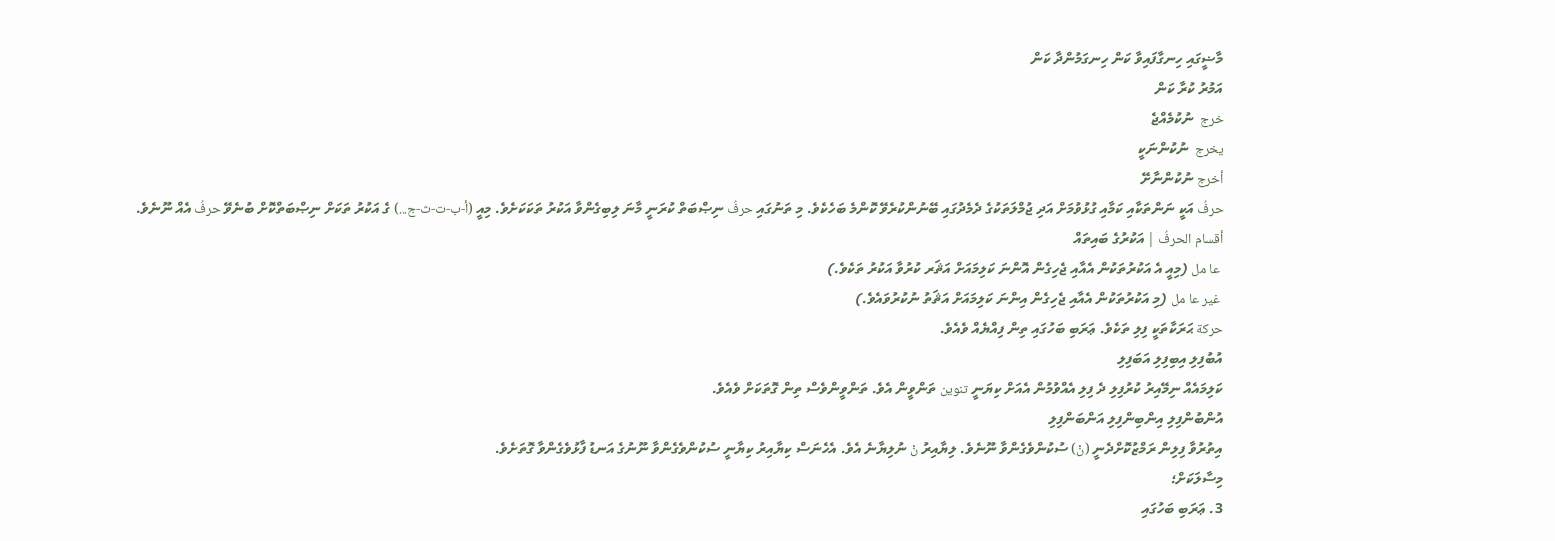މާޟީގައި ހިނގާފައިވާ ކަން ހިނގަމުންދާ ކަން
އަމުރު ކުރާ ކަން
خرج  ނުކުމެއްޖެ
يخرج  ނުކުންނަކީ
أخرج ނުކުންނާށޭ
حرفُ އަކީ ނަންތަކާއި ކަމާއި ގުޅުވުމަށް އަދި ޖުމްލަތަކުގެ ދެމެދުގައި ބޭނުންކުރެވޭ ކޮންމެ ބަހެކެވެ. މި ތަނުގައި حرفُ ނިޞްބަތް ކުރަނީ މާނަ ލިބިގެންވާ އަކުރު ތަކަކަށެވެ. މިއީ (أ-ب-ت-ث-ج...) ގެ އަކުރު ތަކަށް ނިޞްބަތްކޮށް ބުނެވޭ حرفُ އެއް ނޫނެވެ.
أقسام الحرفُ | އަކުރުގެ ބައިތައް
 عا مل (މިއީ އެ އަކުރުތަކުން އެއާއި ޖެހިގެން އޮންނަ ކަލިމައަށް އަޘަރ ކުރުވާ އަކުރު ތަކެވެ.)
 غير عا مل (މި އަކުރުތަކުން އެއާއި ޖެހިގެން އިންނަ ކަލިމައަށް އަޘަތު ނުކުރުވައެވެ.)
حركة ޙަރަކާތަކީ ފިލި ތަކެވެ. ޢަރަބި ބަހުގައި ތިން ފިއްޔެއް ވެއެވެ.
އުބުފިލި އިބިފިލި އަބަފިލި
ކަލިމައެއް ނިމޭއިރު ކުރުފިލި ދެ ފިލި އެއްވުމުން އެއަށް ކިޔަނީ تنوين ތަންވީން އެވެ. ތަންވީންވެސް ތިން ގޮތަކަށް ވެއެވެ.
އުންބުންފިލި އިންބިންފިލި އަންބަންފިލި
އިތުރުވާ ފިލިން ރަމްޒުކޮށްދެނީ (نْ) ސުކުންވެގެންވާ ނޫނެވެ. ލިޔާއިރު نْ ނުލިޔާނެ އެވެ. އެހެނަސް ކިޔާއިރު ކިޔާނީ ސުކުންވެގެންވާ ނޫނުގެ އަނޑު ފާޅުވެގެންވާ ގޮތަށެވެ.
މިސާލަކަށް؛
3. ޢަރަބި ބަހުގައި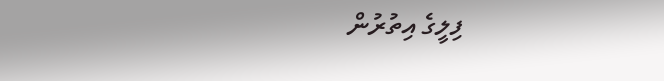ފިލީގެ އިތުރުން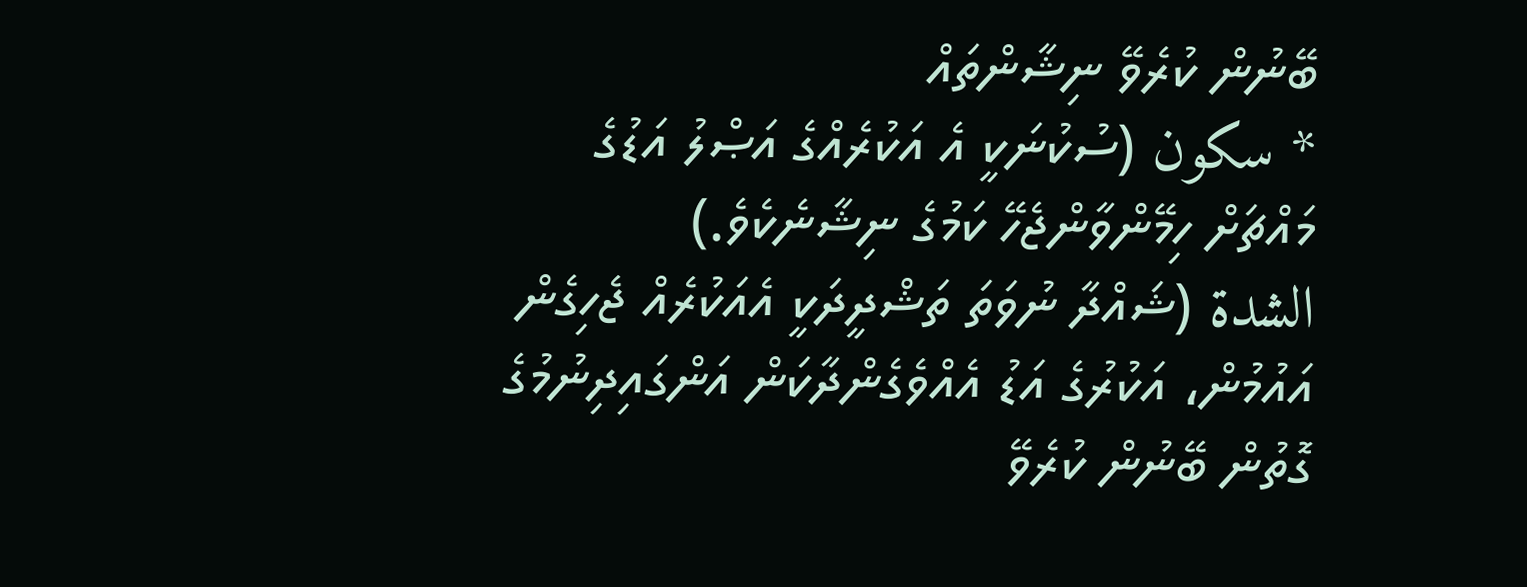ބޭނުން ކުރެވޭ ނިޝާންތައް
* سكون (ސުކުނަކީ އެ އަކުރެއްގެ އަޞްލު އަޑުގެ މައްޗަށް ހިމޭންވާންޖެހޭ ކަމުގެ ނިޝާނެކެވެ.)
الشدة (ޝައްދާ ނުވަތަ ތަޝްދީދަކީ އެއަކުރެއް ޖެހިގެން އައުމުން، އަކުރުގެ އަޑު އެއްވެގެންދާކަން އަންގައިދިނުމުގެ ގޮތުން ބޭނުން ކުރެވޭ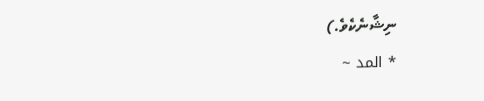ނިޝާނެކެވެ.)
* المد ~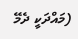(މައްދަކީ ދެމޭ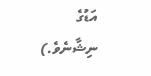އަޑުގެ ނިޝާނެވެ.)